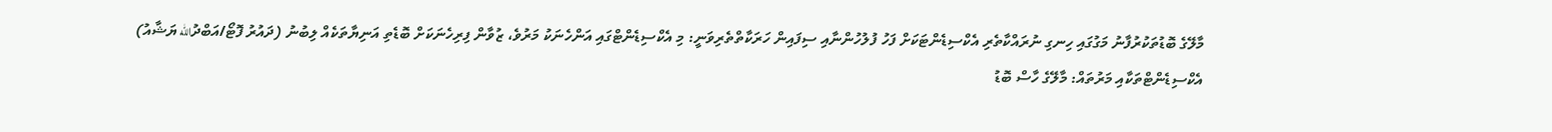މާލޭގެ ބޮޑުތަކުރުފާނު މަގުގައި ހިނގި ނުރައްކާތެރި އެކްސިޑެންޓަކަށް ފަހު ފުލުހުންނާއި ސިފައިން ހަރަކާތްތެރިވަނީ: މި އެކްސިޑެންޓްގައި އަންހެނަކު މަރުވެ، ޒުވާން ފިރިހެނަކަށް ބޮޑެތި އަނިޔާތަކެއް ލިބުނު (ދައުރު ފޮޓޯ/އަބްދުالله ޔަޝާއު)
އެކްސިޑެންޓްތަކާއި މަރުތައް: މާލޭގެ ހާސް ބޮޑު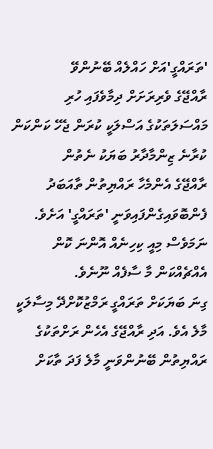'ތަރައްގީ'އަށް ހައްލެއް ބޭނުންވޭ
ރާއްޖޭގެ ވެރިރަށަށް ދިމާވެފައި ހުރި މައްސަލަތަކުގެ އަސްލަކީ ކުރަން ޖެހޭ ކަންކަން ކުރާނެ ޒިންމާދާރު ބަޔަކު ނެތުން
ރާއްޖޭގެ އެންމެހާ ރައްޔިތުން ތާއަބަދު ފެންބޮވައިގެންފައިވަނީ 'ތަރައްގީ' އަށެވެ.
ނަމަވެސް މިއީ ކިހިނެއް އޮންނަ ކޮން އެއްޗެއްކަން މާ ސާފެއް ނޫނެވެ.
ގިނަ ބަޔަކަށް ތަރައްގީ ރަމްޒުކޮށްދޭ މިސާލަކީ މާލެ އެވެ. އަދި ރާއްޖޭގެ އެހެން ރަށްތަކުގެ ރައްޔިތުން ބޭނުންވަނީ މާލެ ފަދަ ތާކަށް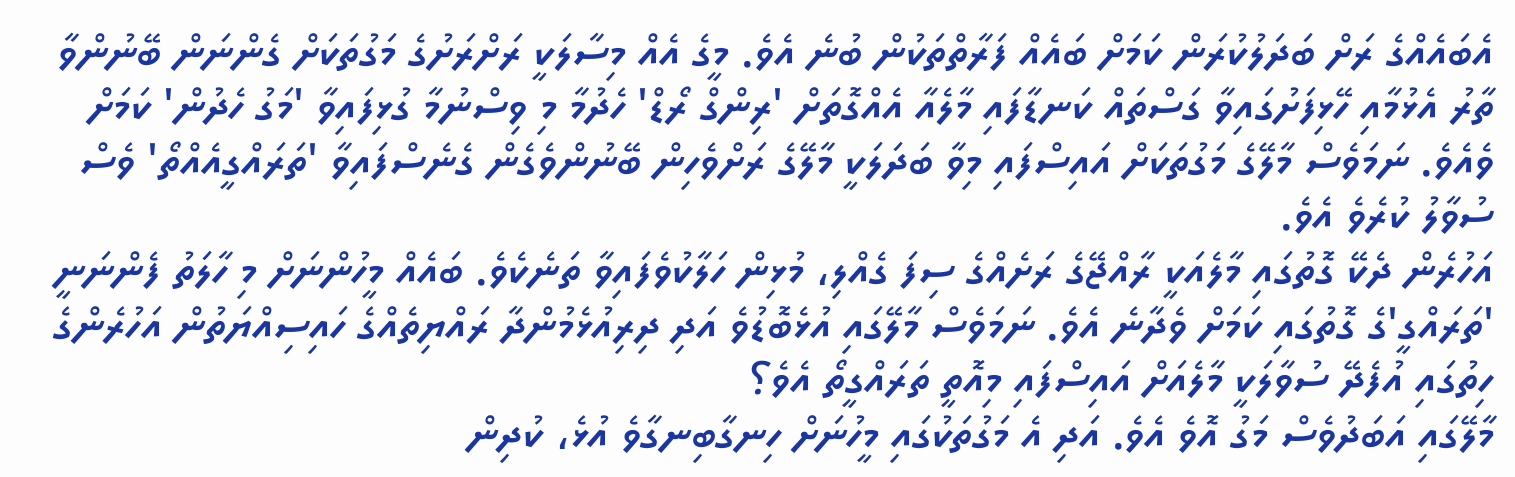އެބައެއްގެ ރަށް ބަދަލުކުރަން ކަމަށް ބައެއް ފަރާތްތަކުން ބުނެ އެވެ. މީގެ އެއް މިސާލަކީ ރަށްރަށުގެ މަގުތަކަށް ގެންނަން ބޭނުންވާ ތާރު އެޅުމާއި ހޭޅިފަށުގައިވާ ގަސްތައް ކަނޑާފައި މާލެއާ އެއްގޮތަށް 'ރިންގް ރޯޑް' ހެދުމާ މި ވިސްނުމާ ގުޅިފައިވާ 'މަގު ހެދުން' ކަމަށް ވެއެވެ. ނަމަވެސް މާލޭގެ މަގުތަކަށް އައިސްފައި މިވާ ބަދަލަކީ މާލޭގެ ރަށްވެހިން ބޭނުންވެގެން ގެނެސްފައިވާ 'ތަރައްގީއެއްތޯ' ވެސް ސުވާލު ކުރެވެ އެވެ.
އަހުރެން ދެކޭ ގޮތުގައި މާލެއަކީ ރާއްޖޭގެ ރަށެއްގެ ސިފަ ގެއްލި، މުޅިން ހަލާކުވެފައިވާ ތަނެކެވެ. ބައެއް މީހުންނަށް މި ހާލަތު ފެންނަނީ 'ތަރައްގީ'ގެ ގޮތުގައި ކަމަށް ވެދާނެ އެވެ. ނަމަވެސް މާލޭގައި އުޅެބޮޑުވެ އަދި ދިރިއުޅެމުންދާ ރައްޔިތެއްގެ ހައިސިއްޔަތުން އަހުރެންގެ ހިތުގައި އުފެދޭ ސުވާލަކީ މާލެއަށް އައިސްފައި މިއޮތީ ތަރައްގީތޯ އެވެ؟
މާލޭގައި އަބަދުވެސް މަގު އޮވެ އެވެ. އަދި އެ މަގުތަކުގައި މީހުނަށް ހިނގާބިނގާވެ އުޅެ، ކުދިން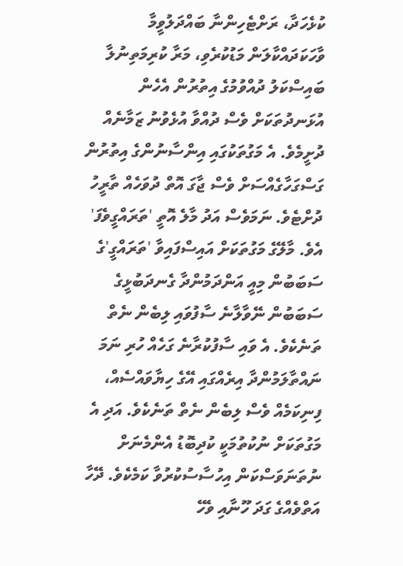ކުޅެހަދާ، ރަށްޓެހިންނާ ބައްދަލުވީމާ ވާހަކަދައްކާލަން މަޑުކުރެވި، މަރާ ކުރިމަތިނުލާ ބައިސްކަލު ދުއްވުމުގެ އިތުރުން އެހެން އުޅަނދުތަކަށް ވެސް ދުއްވާ އުޅެވުނު ޒަމާނެއް ދުށީމެވެ. އެ މަގުތަކުގައި އިންސާނުންގެ އިތުރުން ގަސްގަހާގެއްސަށް ވެސް ޖާގަ އޮތް ދުވަހެއް ތާރީހު ދުށްޓެވެ. ނަމަވެސް އަދު މާލެ އޮތީ 'ތަރައްގީވެފަ' އެވެ. މާލޭގެ މަގުތަކަށް އައިސްފައިވާ 'ތަރައްގީ'ގެ ސަބަބުން މިއީ އަންދަމުންދާ ގެނދަބުޅީގެ ސަބަބުން ނޭވާލާނެ ސާފުވައި ލިބެން ނެތް ތަނެކެވެ. އެ ވައި ސާފުކުރާނެ ގަހެއް ހުރި ނަމަ ނައްތާލަމުންދާ އިރެއްގައި އޭގެ ހިޔާވައްސެއް، ފިނިކަމެއް ވެސް ލިބެން ނެތް ތަނެކެވެ. އަދި އެ މަގުތަކަށް ނުކުތުމަކީ ކުދިބޮޑު އެންމެނަށް ނުތަނަވަސްކަން އިހުސާސުކުރުވާ ކަމެކެވެ. ދޭހާ އަތްވެއްގެ ގަދަ ހޫނާއި ވެހޭ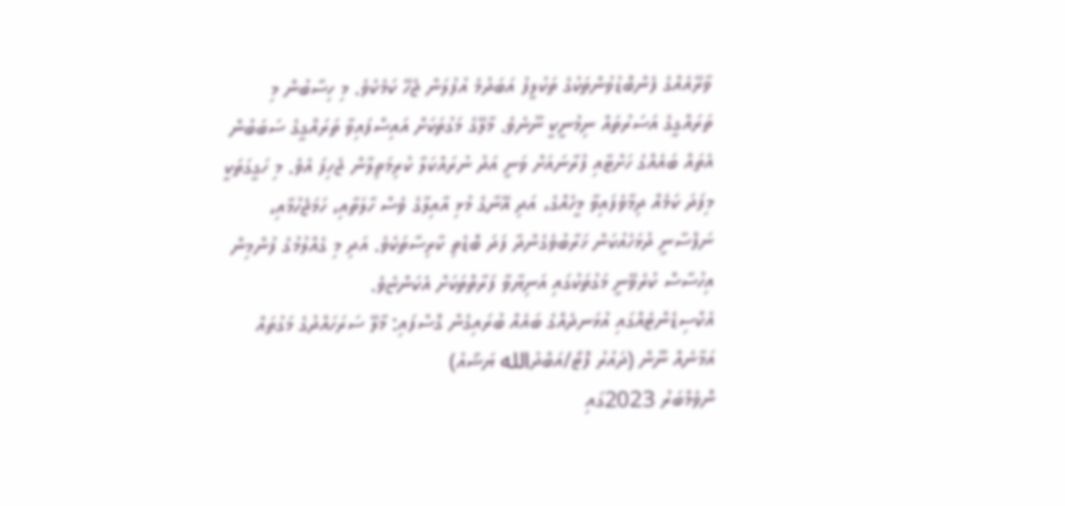ވާރޭއެއްގެ ފެންބޮޑުވުންތަކުގެ ތަކުލީފު އަބަދުމެ އުފުލަން ޖެހޭ ކަމެކެވެ. މި ހިސާބުން މި ތަރައްގީގެ އަސަރުތައް ނިމުނީކީ ނޫނެވެ. މާލޭގެ މަގުތަކަށް އައިސްފައިވާ ތަރައްގީގެ ސަބަބުން އެތައް ބައެއްގެ ހަށްޓާއި ފުރާނައަށް ވަނީ އަދު ނުރައްކަލާ ކުރިމަތިލާން ޖެހިފަ އެވެ. މި ހަގީގަތަކީ މިފަދަ ކަމެއް ދިމާވެފައިވާ މީހެއްގެ، އަދި އޭނާގެ މުޅި އާއިލާގެ ވެސް ހާލަތާއި، ހަމަޖެހުމާއި، ނަފްސާނީ ދުޅަހެއުކަން ޚަރާބުވެގެންދާ ފަދަ ބޮޑެތި ކާރިސާތަކެވެ. އަދި މި ގެއްލުމުގެ ފުންމިން އިހުސާސް ކުރެވޭނީ މަގުތަކުގައި އަނިޔާވާ ފަރާތްތަކަށް އެކަންޏެވެ.
އެކްސިޑެންޓެއްގައި އުޅަނދެއްގެ ބައެއް ބުރައިގެން ގޮސްފައި: މާލޭ ސަރަހައްދުގެ މަގުތައް އަމާނެއް ނޫން (ދައުރު ފޮޓޯ/އަބްދުالله ޔަޝާއު)
ނޮވެމްބަރު 2023ގައި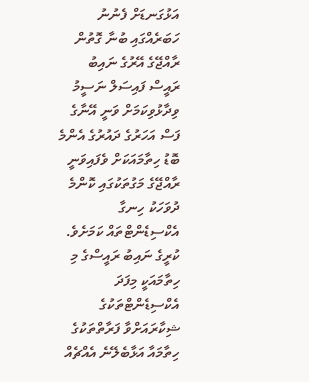އަޅުގަނޑަށް ފެނުނު ހަބަރެއްގައި ބުނާ ގޮތުން ރާއްޖޭގެ އޭރުގެ ނައިބު ރައީސް ފައިސަލް ނަސީމު ވިދާޅުވިކަމަށް ވަނީ އޭނާގެ ފަސް އަހަރުގެ ދައުރުގެ އެންމެ ބޮޑު ހިތާމައަކަށް ވެފައިވަނީ ރާއްޖޭގެ މަގުތަކުގައި ކޮންމެ ދުވަހަކު ހިނގާ އެކްސިޑެންޓްތައް ކަމަށެވެ. ކުރީގެ ނައިބު ރައީސްގެ މި ހިތާމައަކީ މިފަދަ އެކްސިޑެންޓްތަކުގެ ޝިކާރައަށްވާ ފަރާތްތަކުގެ ހިތާމައާ އަޅާބެލޭނެ އެއްޗެއް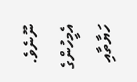ނޫނެވެ. އެމީހުންގެ ހަޔާތާއި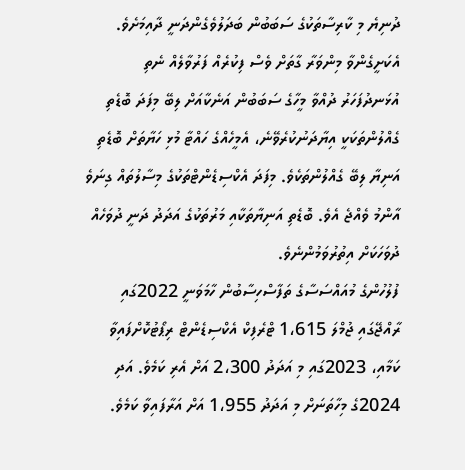ދުނިޔެ މި ކާރިސާތަކުގެ ސަބަބުން ބަދަލުވެގެންދަނީ ދާއިމަށެވެ. އެކަށީގެންވާ މިންވަރާ ގާތަށް ވެސް ފިކުރެއް ފަރުވާލެއް ނެތި އުޅަނދުފަހަރު ދުއްވާ މީހާގެ ސަބަބުން އަނެކާއަށް ލިބޭ މިފަދަ ބޮޑެތި ގެއްލުންތަކަކީ އިޔާދަނުކުރެވޭނެ، އެމީހެއްގެ ހައްޓާ މުޅި ހަޔާތަށް ބޮޑެތި އަނިޔާ ލިބޭ ގެއްލުންތަކެވެ. މިފަދަ އެކްސިޑެންޓްތަކުގެ މިސާލުތައް ގިނަވެ އާންމު ވެއްޖެ އެވެ. ބޮޑެތި އަނިޔާތަކާއި މަރުތަކުގެ އަދަދު ދަނީ ދުވަހެއް ދުވަހަކަށް އިތުރުވަމުންނެވެ.
ފުލުހުންގެ މުއައްސަސާގެ ތަފާސްހިސާބުން ހާމަވަނީ 2022ގައި ރާއްޖޭގައި ޖުމްލަ 1،615 ޓްރެފިކް އެކްސިޑެންޓް ރިޕޯޓުކޮށްފައިވާ ކަމާއި، 2023ގައި މި އަދަދު 2،300 އަށް އެރި ކަމެވެ. އަދި 2024ގެ މިހާތަނަށް މި އަދަދު 1،955 އަށް އަރާފައިވާ ކަމެވެ.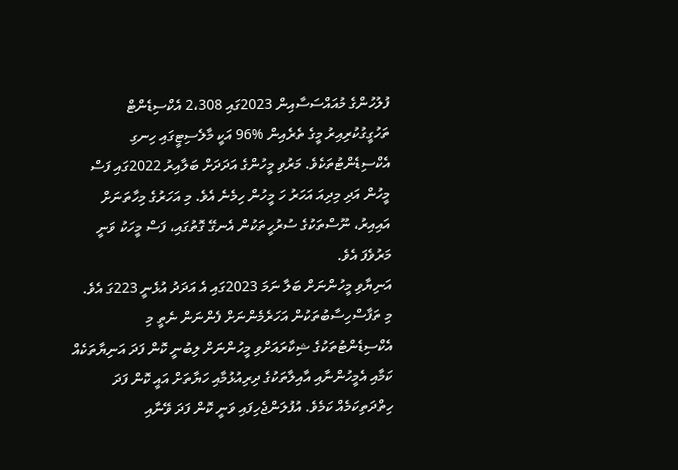ފުލުހުންގެ މުއައްސަސާއިން 2023ގައި 2،308 އެކްސިޑެންޓް ތަހުގީގުކުރިއިރު މީގެ ތެރެއިން %96 އަކީ މާލެސިޓީގައި ހިނގި އެކްސިޑެންޓުތަކެވެ. މަރުވި މީހުންގެ އަދަދަށް ބަލާއިރު 2022ގައި ފަސް މީހުން އަދި މިދިއަ އަހަރު ހަ މީހުން ހިމެނެ އެވެ. މި އަހަރުގެ މިހާތަނަށް އައިއިރު، ނޫސްތަކުގެ ސުރުހީތަކުން އެނގޭ ގޮތުގައި، ފަސް މީހަކު ވަނީ މަރުވެފަ އެވެ.
އަނިޔާވި މީހުންނަށް ބަލާ ނަމަ 2023ގައި އެ އަދަދު އުޅެނީ 223ގަ އެވެ.
މި ތަފާސްހިސާބުތަކުން އަހަރެމެންނަށް ފެންނަން ނެތީ މި އެކްސިޑެންޓުތަކުގެ ޝިކާރައަށްވި މީހުންނަށް ލިބުނީ ކޮން ފަދަ އަނިޔާތަކެއް ކަމާއި އެމީހުންނާއި އާއިލާތަކުގެ ދިރިއުޅުމާއި ހަޔާތަށް އައީ ކޮން ފަދަ ހިތްދަތިކަމެއް ކަމެވެ. އުފުލަންޖެހިފައި ވަނީ ކޮން ފަދަ ވޭނާއި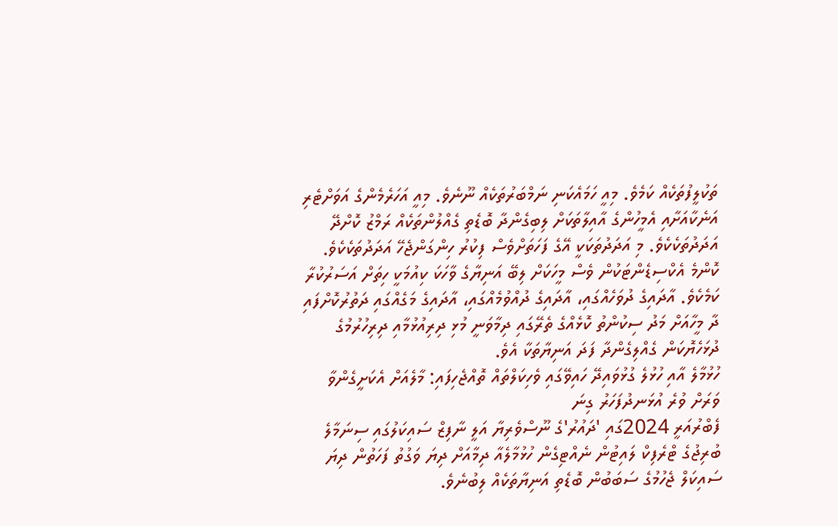ތަކުލީފުތަކެއް ކަމެވެ. މިއީ ހަމައެކަނި ނަމްބަރުތަކެއް ނޫނެވެ. މިއީ އަހަރެމެންގެ އަވަށްޓެރި އަނެކާއަށާއި އެމީހުންގެ އާއިލާތަކަށް ލިބިގެންދާ ބޮޑެތި ގެއްލުންތަކެއް ރަމްޒު ކޮށްދޭ އަދަދުތަކެކެވެ. މި އަދަދުތަކަކީ އޭގެ ފަހަތަށްވެސް ފިކުރު ހިންގަންޖެހޭ އަދަދުތަކެކެވެ.
ކޮންމެ އެކްސިޑެންޓަކުން ވެސް މީހަކަށް ލިބޭ އަނިޔާގެ ވާހަކަ ކިއުމަކީ ހިތަށް އަސަރުކުރާ ކަމެކެވެ. އާދައިގެ ދުވަހެއްގައި، އާދައިގެ ދުއްވުމެއްގައި، އާދައިގެ މަގެއްގައި ދަތުރުކޮށްފައި ދާ މީހާއަށް މަދު ސިކުންތު ކޮޅެއްގެ ތެރޭގައި ދިމާވަނީ މުޅި ދިރިއުޅުމާއި ދިރިހުރުމުގެ ދުޅަހެޔޮކަން ގެއްލިގެންދާ ފަދަ އަނިޔާތަކާ އެވެ.
ހުޅުމާލެ އާއި ހުޅުލެ ގުޅުވައިދޭ ހައިވޭގައި ވެހިކަލްތައް ތޮއްޖެހިފައި: މާލެއަށް އެކަށީގެންވާ ވަރަށް ވުރެ އުޅަނދުފަހަރު ގިނަ
ފެބްރުއަރީ 2024ގައި 'ދައުރު'ގެ ނޫސްވެރިޔާ އަލީ ނާފިޒް ސައިކަލުގައި ސިނަމާލެ ބުރިޖުގެ ޓްރެފިކް ލައިޓުން ނެއްޓިގެން ހުޅުމާލެއާ ދިމާއަށް ދިޔަ ވަގުތު ފަހަތުން ދިޔަ ސައިކަލް ޖެހުމުގެ ސަބަބުން ބޮޑެތި އަނިޔާތަކެއް ލިބުނެވެ.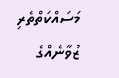މަސައްކަތްތެރި ޒުވާނެއްގެ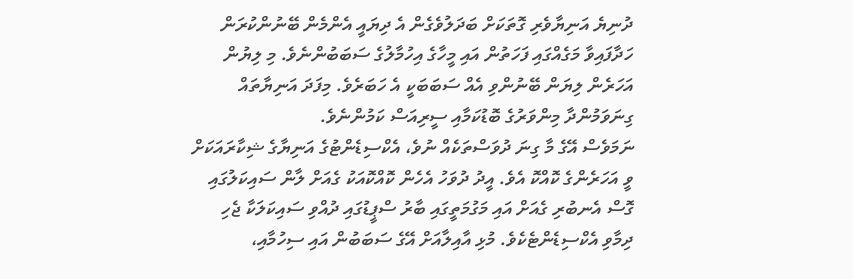ދުނިޔެ އަނިޔާވެރި ގޮތަކަށް ބަދަލުވެގެން އެ ދިޔައީ އެންމެން ބޭނުންކުރަން ހަދާފައިވާ މަގެއްގައި ފަހަތުން އައި މީހާގެ އިހުމާލުގެ ސަބަބުންނެވެ. މި ލިޔުން އަހަރެން ލިޔަން ބޭނުންވި އެއް ސަބަބަކީ އެ ހަބަރެވެ. މިފަދަ އަނިޔާތައް ގިނަވަމުންދާ މިންވަރުގެ ބޮޑުކަމާއި ސީރިއަސް ކަމުންނެވެ.
ނަމަވެސް އޭގެ މާ ގިނަ ދުވަސްތަކެއް ނުވެ، އެކްސިޑެންޓުގެ އަނިޔާގެ ޝިކާރައަކަށް ވީ އަހަރެންގެ ކޮއްކޮ އެވެ. އީދު ދުވަހު އެހެން ކޮއްކޮއަކު ގެއަށް ލާން ސައިކަލުގައި ގޮސް އެނބުރި ގެއަށް އައި މަގުމަތީގައި ބާރު ސްޕީޑުގައި ދުއްވި ސައިކަލަކާ ޖެހި ދިމާވި އެކްސިޑެންޓެކެވެ. މުޅި އާއިލާއަށް އޭގެ ސަބަބުން އައި ސިހުމާއި،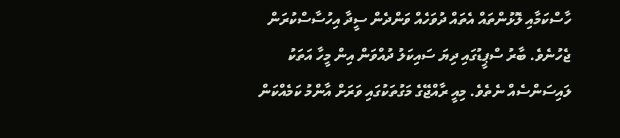ހާސްކަމާއި ލޮޅުންތައް އެތައް ދުވަހެއް ވަންދެން ސީދާ އިހުސާސްކުރަން ޖެހުނެވެ. ބާރު ސްޕީޑުގައި ދިޔަ ސައިކަލު ދުއްވަން އިން މީހާ އަތަކު ލައިސަންސެއް ނެތެވެ. މިއީ ރާއްޖޭގެ މަގުތަކުގައި ވަރަށް އާންމު ކަމެއްކަން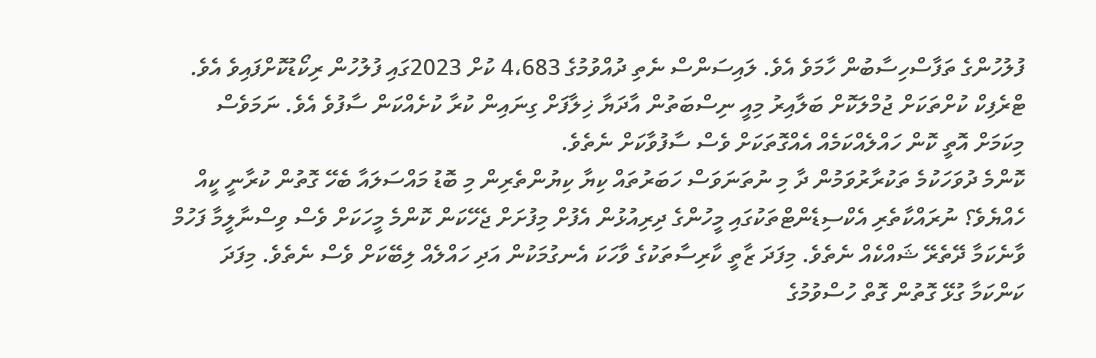ފުލުހުންގެ ތަފާސްހިސާބުން ހާމަވެ އެވެ. ލައިސަންސް ނެތި ދުއްވުމުގެ 4،683 ކުށް 2023ގައި ފުލުހުން ރިކޯޑުކޮށްފައިވެ އެވެ. ޓްރެފިކް ކުށްތަކަށް ޖުމްލަކޮށް ބަލާއިރު މިއީ ނިސްބަތުން އާދަޔާ ޚިލާފަށް ގިނައިން ކުރާ ކުށެއްކަން ސާފުވެ އެވެ. ނަމަވެސް މިކަމަށް އޮތީ ކޮން ހައްލެއްކަމެއް އެއްގޮތަކަށް ވެސް ސާފުވާކަށް ނެތެވެ.
ކޮންމެ ދުވަހަކުމެ ތަކުރާރުވަމުން ދާ މި ނުތަނަވަސް ހަބަރުތައް ކިޔާ ކިޔުންތެރިން މި ބޮޑު މައްސަލައާ ބެހޭ ގޮތުން ކުރާނީ ކީއް ހެއްޔެވެ؟ ނުރައްކާތެރި އެކްސިޑެންޓްތަކުގައި މީހުންގެ ދިރިއުޅުން އެފުށް މިފުށަށް ޖެހޭކަން ކޮންމެ މީހަކަށް ވެސް ވިސްނާލީމާ ފަހުމް ވާނެކަމާ ދޭތެރޭ ޝައްކެއް ނެތެވެ. މިފަދަ ޒާތީ ކާރިސާތަކުގެ ވާހަކަ އެނގުމަކުން އަދި ހައްލެއް ލިބޭކަށް ވެސް ނެތެވެ. މިފަދަ ކަންކަމާ ގުޅޭ ގޮތުން ގޮތް ހުސްވުމުގެ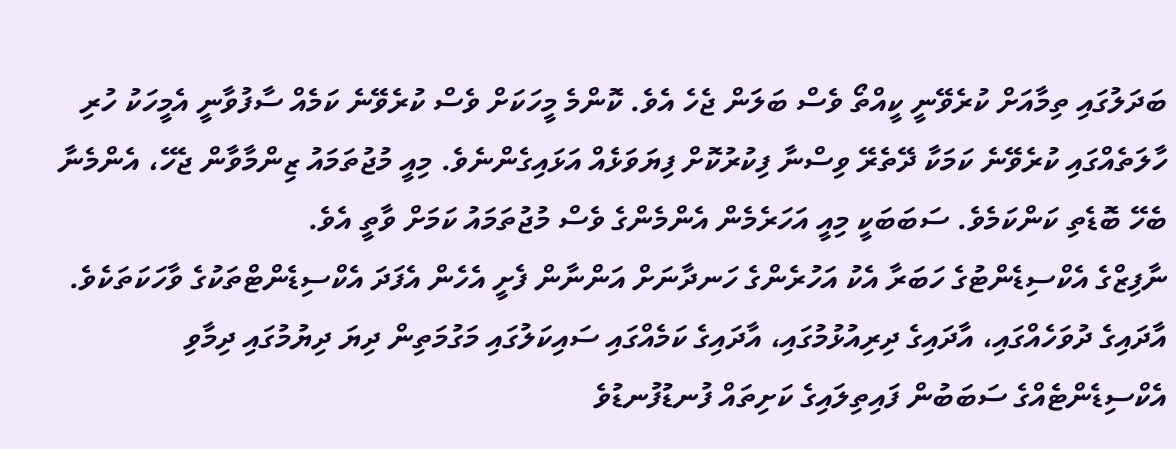ބަދަލުގައި ތިމާއަށް ކުރެވޭނީ ކީއްތޯ ވެސް ބަލަން ޖެހެ އެވެ. ކޮންމެ މީހަކަށް ވެސް ކުރެވޭނެ ކަމެއް ސާފުވާނީ އެމީހަކު ހުރި ހާލަތެއްގައި ކުރެވޭނެ ކަމަކާ ދޭތެރޭ ވިސްނާ ފިކުރުކޮށް ފިޔަވަޅެއް އަޅައިގެންނެވެ. މިއީ މުޖުތަމައު ޒިންމާވާން ޖެހޭ، އެންމެނާ ބެހޭ ބޮޑެތި ކަންކަމެވެ. ސަބަބަކީ މިއީ އަހަރެމެން އެންމެންގެ ވެސް މުޖުތަމައު ކަމަށް ވާތީ އެވެ.
ނާފިޒްގެ އެކްސިޑެންޓުގެ ހަބަރާ އެކު އަހުރެންގެ ހަނދާނަށް އަންނާން ފެށީ އެހެން އެފަދަ އެކްސިޑެންޓްތަކުގެ ވާހަކަތަކެވެ. އާދައިގެ ދުވަހެއްގައި، އާދައިގެ ދިރިއުޅުމުގައި، އާދައިގެ ކަމެއްގައި ސައިކަލުގައި މަގުމަތިން ދިޔަ ދިޔުމުގައި ދިމާވި އެކްސިޑެންޓެއްގެ ސަބަބުން ފައިތިލައިގެ ކަށިތައް ފުނޑުފުނޑުވެ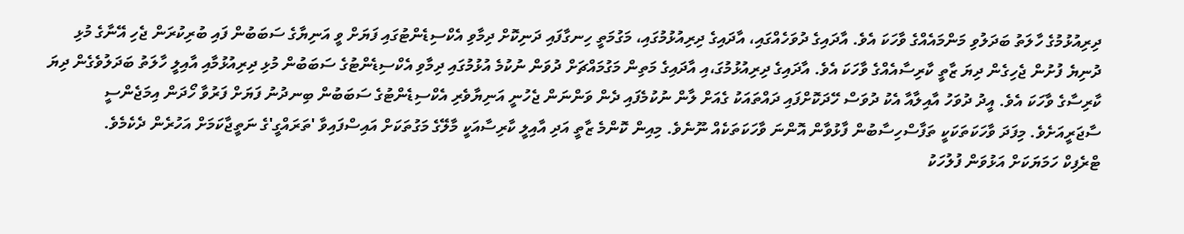ދިރިއުޅުމުގެ ހާލަތު ބަދަލުވި މަންމައެއްގެ ވާހަކަ އެވެ. އާދައިގެ ދުވަހެއްގައި، އާދައިގެ ދިރިއުޅުމުގައި، މަގުމަތީ ހިނގާފައި ދަނިކޮށް ދިމާވި އެކްސިޑެންޓުގައި ފަޔަށް ވީ އަނިޔާގެ ސަބަބުން ފައި ބުރިކުރަން ޖެހި އޭނާގެ މުޅި ދުނިޔެ ފުށުން ޖެހިގެން ދިޔަ ޒާތީ ކާރިސާއެއްގެ ވާހަކަ އެވެ. އާދައިގެ ދިރިއުޅުމުގަ،އި އާދައިގެ މަތިން މަގުމައްޗަށް ދުވަން ނުކުމެ އުޅުމުގައި ދިމާވި އެކްސިޑެންޓުގެ ސަބަބުން މުޅި ދިރިއުޅުމާއި އާއިލީ ހާލަތު ބަދަލުވެގެން ދިޔަ ކާރިސާގެ ވާހަކަ އެވެ. އީދު ދުވަހު އާއިލާއާ އެކު ދުވަސް ހޭދަކޮށްފައި ދައްތައަކު ގެއަށް ލާން ނުކުމެފައި ދެން ވަންނަން ޖެހުނީ އަނިޔާވެރި އެކްސިޑެންޓުގެ ސަބަބުން ބިނދުނު ފަޔަށް ފަރުވާ ހޯދަން އިމަޖެންސީ ސާޖަރީއަށެވެ. މިފަދަ ވާހަކަތަކަކީ ތަފާސްހިސާބުން ފާޅުވާން އޮންނަ ވާހަކަތަކެއް ނޫނެވެ. މިއިން ކޮންމެ ޒާތީ އަދި އާއިލީ ކާރިސާއަކީ މާލޭގެ މަގުތަކަށް އައިސްފައިވާ 'ތަރައްގީ'ގެ ނަތީޖާކަމަށް އަހުރެން ދެކެމެވެ.
ޓްރެފިކް ހަމަޔަކަށް އަޅުވަން ފުލުހަކު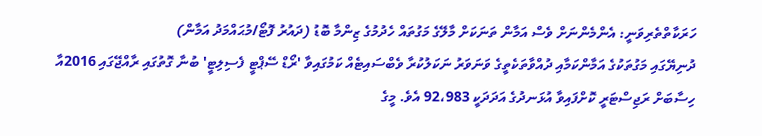ހަރަކާތްތެރިވަނީ: އެންމެންނަށް ވެސް އަމާން ތަނަކަށް މާލޭގެ މަގުތައް ހެދުމުގެ ޒިންމާ ބޮޑު (ދައުރު ފޮޓޯ/މުޙައްމަދު އަމާން)
ދުނިޔޭގައި މަގުތަކުގެ އަމާންކަމާއި ދުއްވާތަކެތީގެ ވަނަވަރު ނަކަލުކުރާ ވެބްސައިޓެއް ކަމުގައިވާ 'ރޯޑް ސޭޕްޓީ ފެސިލިޓީ' ބުނާ ގޮތުގައި ރާއްޖޭގައި 2016އާ ހިސާބަށް ރަޖިސްޓަރީ ކޮށްފައިވާ އުޅަނދުގެ އަދަދަކީ 92،983 އެވެ. މީގެ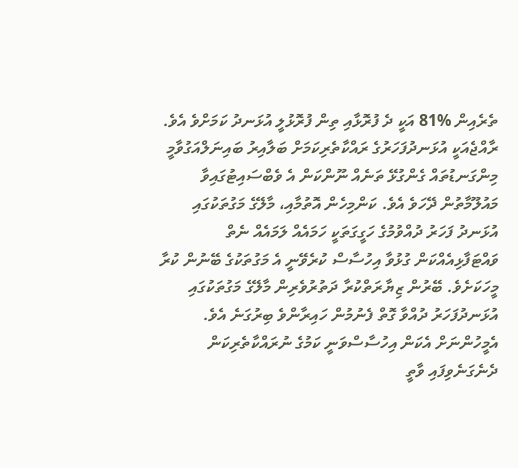ތެރެއިން %81 އަކީ ދެ ފުރޮޅާއި ތިން ފުރޮޅުލީ އުޅަނދު ކަމަށްވެ އެވެ. ރާއްޖެއަކީ އުޅަނދުފަހަރުގެ ރައްކާތެރިކަމަށް ބަލާއިރު ބައިނަލްއަގުވާމީ މިންގަނޑުތައް ގެންގުޅޭ ތަނެއް ނޫންކަން އެ ވެބްސައިޓުގައިވާ މައުލޫމާތުން ދޭހަވެ އެވެ. ކަންމިހެން އޮތުމާއި، މާލޭގެ މަގުތަކުގައި އުޅަނދު ފަހަރު ދުއްވުމުގެ ހަގީގަތަކީ ހަމައެއް ލަމައެއް ނެތް ވައްޓަފާޅިއެއްކަން ގުޅުވާ އިހުސާސް ކުރެވޭނީ އެ މަގުތަކުގެ ބޭނުން ކުރާ މީހަކަށެވެ. ބޭރުން ޒިޔާރަތްކުރާ ދަތުރުވެރިން މާލޭގެ މަގުތަކުގައި އުޅަނދުފަހަރު ދުއްވާ ގޮތް ފެނުމުން ހައިރާންވެ ބިރުގަނެ އެވެ. އެމީހުންނަށް އެކަން އިހުސާސްވަނީ ކަމުގެ ނުރައްކާތެރިކަން ދެނެގަނެވިފައި ވާތީ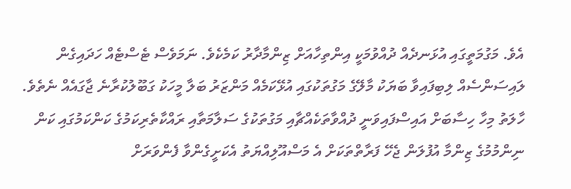އެވެ. މަގުމަތީގައި އުޅަނދެއް ދުއްވުމަކީ އިންތިހާއަށް ޒިންމާދާރު ކަމެކެވެ. ނަމަވެސް ޓެސްޓެއް ހަދައިގެން ލައިސަންސެއް ލިބިފައިވާ ބަޔަކު މާލޭގެ މަގުތަކުގައި އުޅޭކަމެއް މަންޒަރު ބަލާ މީހަކު ގަބޫލުކުރާނެ ޖާގައެއް ނެތެވެ.
ހާލަތު މިހާ ހިސާބަށް އައިސްފައިވަނީ ދުއްވާތަކެއްޗާއި މަގުތަކުގެ ސަލާމަތާއި ރައްކާތެރިކަމުގެ ކަންކަމުގައި ކަން ނިންމުމުގެ ޒިންމާ އުފުލަން ޖެހޭ ފަރާތްތަކަށް އެ މަސްއޫލިއްޔަތު އެކަށީގެންވާ ފެންވަރަށް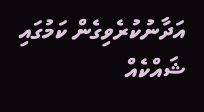އަދާނުކުރެވިގެން ކަމުގައި ޝައްކެއް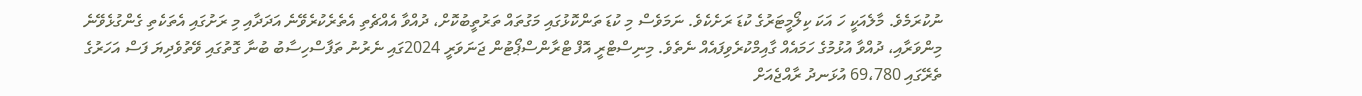ނުކުރަމެވެ. މާލެއަކީ ހަ އަކަ ކިލޯމީޓަރުގެ ކުޑަ ރަށެކެވެ. ނަމަވެސް މި ކުޑަ ތަންކޮޅުގައި މަގުތައް ތަރުތީބުކޮށް، ދުއްވާ އެއްޗެތި އެތެރެކުރެވޭނެ އަދަދާއި މި ރަށުގައި އެތަކެތި ގެންގުޅެވޭނެ މިންވަރާއި، ދުއްވާ އުޅުމުގެ ހަމައެއް ގާއިމްކުރެވިފައެއް ނެތެވެ. މިނިސްޓްރީ އޮފް ޓްރާންސްޕޯޓުން ޖަނަވަރީ 2024ގައި ނެރުނު ތަފާސްހިސާބު ބުނާ ގޮތުގައި ވޭތުވެދިޔަ ފަސް އަހަރުގެ ތެރޭގައި 69،780 އުޅަނދު ރާއްޖެއަށް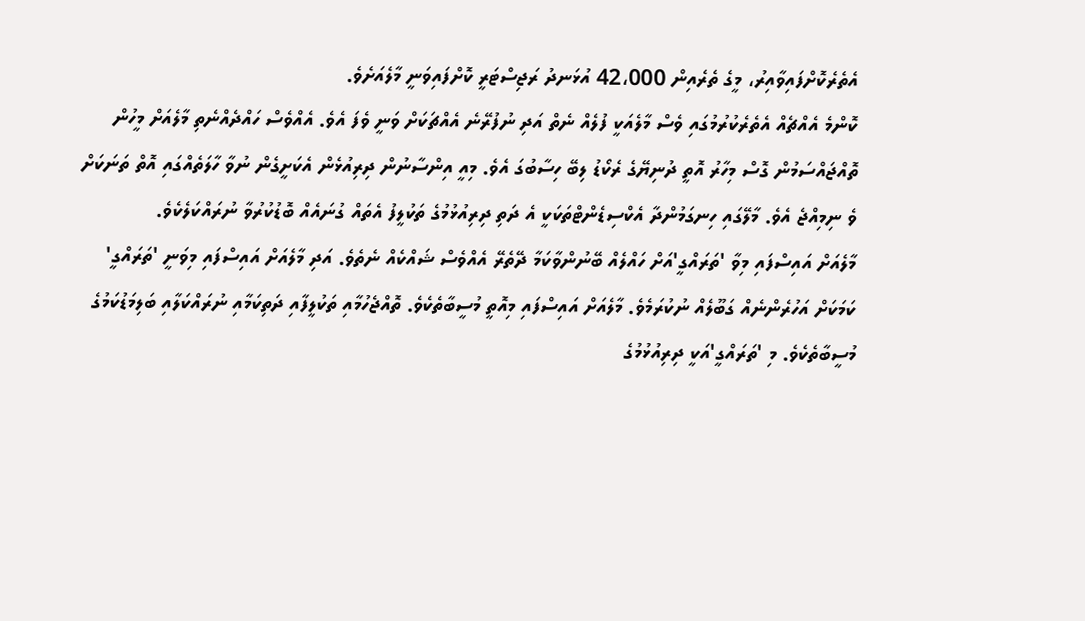އެތެރެކޮށްފައިވާއިރު، މީގެ ތެރެއިން 42،000 އުޅަނދު ރަޖިސްޓަރީ ކޮށްފައިވަނީ މާލެއަށެވެ.
ކޮންމެ އެއްޗެއް އެތެރެކުރުމުގައި ވެސް މާލެއަކީ ފުލެއް ނެތް އަދި ނުފުރޭނެ އެއްޗަކަށް ވަނީ ވެފަ އެވެ. އެއްވެސް ހައްދެއްނެތި މާލެއަށް މީހުން ތޮއްޖައްސަމުން ގޮސް މިހާރު އޮތީ ދުނިޔޭގެ ރެކޯޑު ލިބޭ ހިސާބުގަ އެވެ. މިއީ އިންސާނުން ދިރިއުޅެން އެކަށީގެން ނުވާ ހާލަތެއްގައި އޮތް ތަނަކަށް ވެ ނިމިއްޖެ އެވެ. މާލޭގައި ހިނގަމުންދާ އެކްސިޑެންޓްތަކަކީ އެ ދަތި ދިރިއުޅުމުގެ ތަކުލީފު އެތައް ގުނައެއް ބޮޑުކުރުވާ ނުރައްކަލެކެވެ.
މާލެއަށް އައިސްފައި މިވާ 'ތަރައްގީ'އަށް ހައްލެއް ބޭނުންވާކަމާ ދޭތެރޭ އެއްވެސް ޝައްކެއް ނެތެވެ. އަދި މާލެއަށް އައިސްފައި މިވަނީ 'ތަރައްގީ' ކަމަކަށް އަހުރެންނެއް ގަބޫލެއް ނުކުރަމެވެ. މާލެއަށް އައިސްފައި މިއޮތީ މުސީބާތެކެވެ. ތޮއްޖެހުމާއި ތަކުލީފާއި ދަތިކަމާއި ނުރައްކަލާއި ބަލިމަޑުކަމުގެ މުސީބާތެކެވެ. މި 'ތަރައްގީ'އަކީ ދިރިއުޅުމުގެ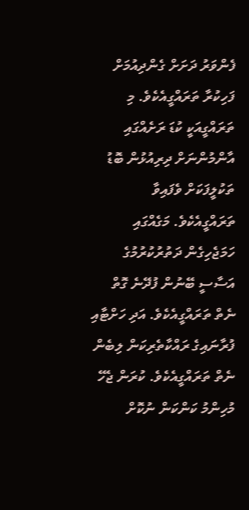ފެންވަރު ދަށަށް ގެންދިއުމަށް ފަހިކުރާ ތަރައްގީއެކެވެ. މި ތަރައްގީއަކީ ކުޑަ ރަށެއްގައި އާންމުންނަށް ދިރިއުޅުން ބޮޑު ތަކުލީފަކަށް ވެފައިވާ ތަރައްގީއެކެވެ. މަގެއްގައި ހަމަޖެހިގެން ދަތުރުކުރުމުގެ އަސާސީ ބޭނުން ފުދޭނެ ގޮތް ނެތް ތަރައްގީއެކެވެ. އަދި ހަށްޓާއި ފުރާނައިގެ ރައްކާތެރިކަން ލިބެން ނެތް ތަރައްގީއެކެވެ. ކުރަން ޖެހޭ މުހިންމު ކަންކަން ނުކޮށް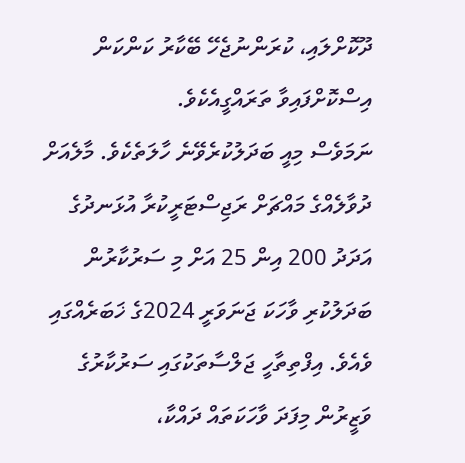ދޫކޮށްލައި، ކުރަންނުޖެހޭ ބޭކާރު ކަންކަން އިސްކޮށްފައިވާ ތަރައްގީއެކެވެ.
ނަމަވެސް މިއީ ބަދަލުކުރެވޭނެ ހާލަތެކެވެ. މާލެއަށް ދުވާލެއްގެ މައްޗަށް ރަޖިސްޓަރީކުރާ އުޅަނދުގެ އަދަދު 200 އިން 25 އަށް މި ސަރުކާރުން ބަދަލުކުރި ވާހަކަ ޖަނަވަރީ 2024ގެ ޚަބަރެއްގައި ވެއެވެ. އިފްތިތާހީ ޖަލްސާތަކުގައި ސަރުކާރުގެ ވަޒީރުން މިފަދަ ވާހަކަތައް ދައްކާ،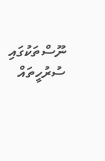ނޫސްތަކުގައި ސުރުހީތައް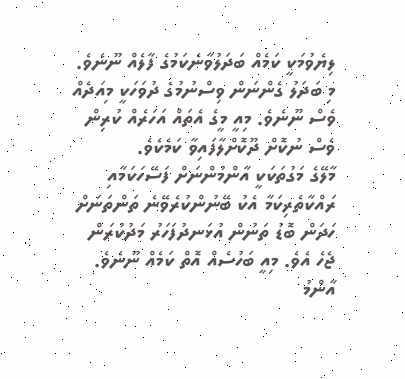ލިޔެވުމަކީ ކަމެއް ބަދަލުވާނެކަމުގެ ފާލެއް ނޫނެވެ. މި ބަދަލު ގެންނަން ވިސްނުމުގެ ދުވަހަކީ މިއަދެއް ވެސް ނޫނެވެ. މިއީ މީގެ އެތައް އަހަރެއް ކުރިން ވެސް ނުކޮށް ދޫކޮށްލާފައިވާ ކަމެކެވެ.
މާލޭގެ މަގުތަކަކީ އާންމުންނަށް ފަސޭހަކަމާއި ރައްކާތެރިކަމާ އެކު ބޭނުންކުރެވޭނެ ތަންތަނަށް ހަދަން ބޮޑު ތަނުން އުޅަނދުފަހަރު މަދުކުރަން ޖެހެ އެވެ. މިއީ ބަހުސެއް އޮތް ކަމެއް ނޫނެވެ. އާންމު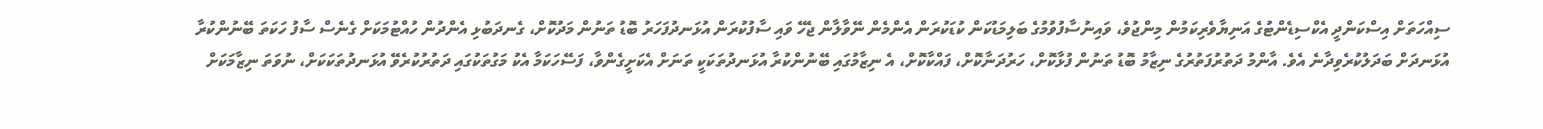ސިއްހަތަށް އިސްކަންދީ އެކްސިޑެންޓުގެ އަނިޔާވެރިކަމުން މިންޖުވެ، ވައިނުސާފުވުމުގެ ބަލިމަޑުކަން ކުޑަކުރަން އެންމެން ނޭވާލާން ޖެހޭ ވައި ސާފުކުރަން އުޅަނދުފަހަރު ބޮޑު ތަނުން މަދުކޮށް، ގެނދަބުޅި އެންދުން ހުއްޓުމަކަށް ގެނެސް ސާފު ހަކަތަ ބޭނުންކުރާ އުޅަނދަށް ބަދަލުކުރެވިދާނެ އެވެ. އާންމު ދަތުރުފަތުރުގެ ނިޒާމު ބޮޑު ތަނުން ފުޅާކޮށް، ހަރުދަނާކޮށް، ފައްކާކޮށް، އެ ނިޒާމުގައި ބޭނުންކުރާ އުޅަނދުތަކަކީ ތަނަށް އެކަށީގެންވާ، ފަސޭހަކަމާ އެކު މަގުތަކުގައި ދަތުރުކުރެވޭ އުޅަނދުތަކަކަށް، ނުވަތަ ނިޒާމަކަށް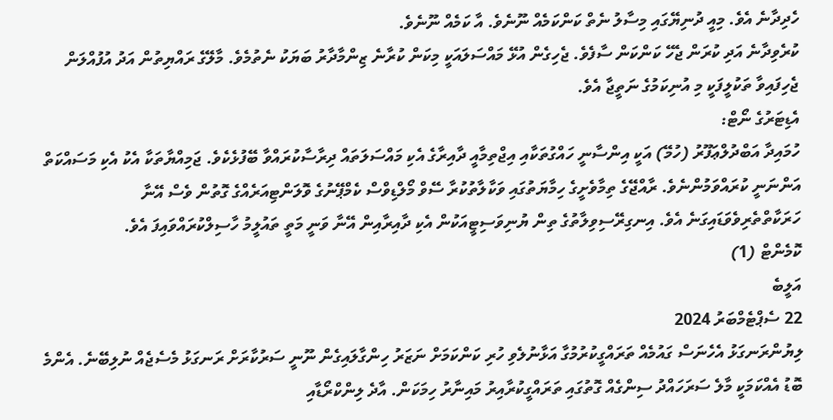ހެދިދާނެ އެވެ. މިއީ ދުނިޔޭގައި މިސާލު ނެތް ކަންކަމެއް ނޫނެވެ. އާ ކަމެއް ނޫނެވެ.
ކުރެވިދާނެ އަދި ކުރަން ޖެހޭ ކަންކަން ސާފެވެ. ޖެހިގެން އުޅޭ މައްސަލައަކީ މިކަން ކުރާނެ ޒިންމާދާރު ބަޔަކު ނެތުމެވެ. މާލޭގެ ރައްޔިތުން އަދު އުފުއްލަން ޖެހިފައިވާ ތަކުލީފަކީ މި އުނިކަމުގެ ނަތީޖާ އެވެ.
އެޑިޓަރުގެ ނޯޓް:
ހުމައިދާ އަބްދުލްޢަފޫރު (ހުމޭ) އަކީ އިންސާނީ ހައްގުތަކާއި އިޖްތިމާއީ ދާއިރާގެ އެކި މައްސަލަތައް ދިރާސާކުރައްވާ ބޭފުޅެކެވެ. ޖަމިއްޔާތަކާ އެކު އެކި މަސައްކަތް އަންނަނީ ކުރައްވަމުންނެވެ. ރާއްޖޭގެ ތިމާވެށީގެ ހިމާޔަތުގައި ވަކާލާތުކުރާ ސޭވް މޯލްޑިވްސް ކެމްޕޭނުގެ ވޮލަންޓިއަރެއްގެ ގޮތުން ވެސް އޭނާ ހަރަކާތްތެރިވެވަޑައިގަނެ އެވެ. އިނގިރޭސިވިލާތުގެ ތިން ޔުނިވަސިޓީއަކުން އެކި ދާއިރާއިން އޭނާ ވަނީ މަތީ ތައުލީމު ހާސިލްކުރައްވައިފަ އެވެ.
ކޮމެންޓް (1)
އަލީބެ
22 ސެޕްޓެމްބަރު 2024
ލިޔުންރަނގަޅު އެހެނަސް ގައުމެއް ތަރައްގީކުރުމުގާ އަޅާނުލެވި ހުރި ކަންކަމަށް ނަޒަރު ހިންގާލައިގެން ނޫނީ ސަރުކާރަށް ރަނގަޅު މެސެޖެއް ނުލިބޭނެ. އެންމެ ބޮޑު އެއްކަމަކީ މާލެ ސަރަހައްދު ސިންގެއް ގޮތުގައި ތަރައްގީކުރާއިރު މައިނާރު ހިމަކަން. އާދެ ލިންކްރޯޑާއި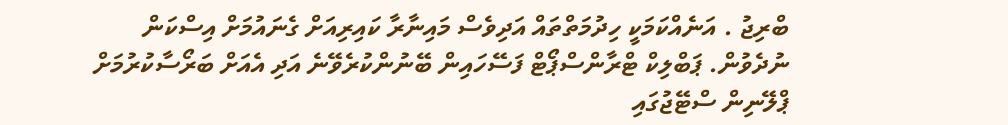ބްރިޖު . އަނެއްކަމަކީ ހިދުމަތްތައް އަދިވެސް މައިނާރާ ކައިރިއަށް ގެނައުމަށް އިސްކަން ނުދެވުން. ޕަބްލިކް ޓްރާންސްޕޯޓް ފަސޭހައިން ބޭނުންކުރެވޭނެ އަދި އެއަށް ބަރޯސާކުރުމަށް ޕްލޭނިން ސްޓޭޖުގައި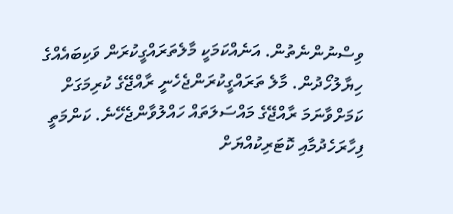ވިސްނުންނެތުން. އަނެއްކަމަކީ މާލެތަރައްގީކުރަން ވަކިބައެއްގެ ހިޔާލުހޯދުން. މާލެ ތަރައްގީކުރަންޖެހެނީ ރާއްޖޭގެ ކުރިމަގަށް ކަމަށްވާނަމަ ރާއްޖޭގެ މައްސަލަތައް ހައްލުވާންޖެހޭނެ. ކަންމަތީ ފިހާރަހެދުމާއި ކޮޓަރިކުއްޔަށް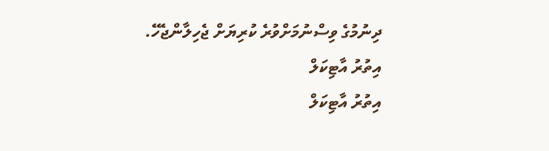ދިނުމުގެ ވިސްނުމަށްވުރެ ކުރިޔަށް ޖެހިލާންޖެހޭ.
އިތުރު އާޓިކަލް
އިތުރު އާޓިކަލް